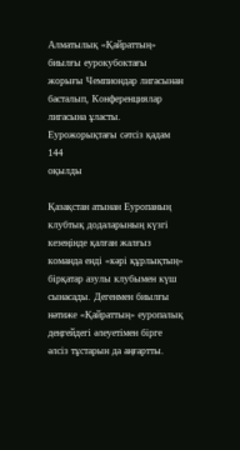Алматылық «Қайраттың» биылғы еурокубоктағы жорығы Чемпиондар лигасынан басталып, Конференциялар лигасына ұласты.
Еурожорықтағы сәтсіз қадам
144
оқылды

Қазақстан атынан Еуропаның клубтық додаларының күзгі кезеңінде қалған жалғыз команда енді «кәрі құрлықтың» бірқатар азулы клубымен күш сынасады. Дегенмен биылғы нәтиже «Қайраттың» еуропалық деңгейдегі әлеуетімен бірге әлсіз тұстарын да аңғартты.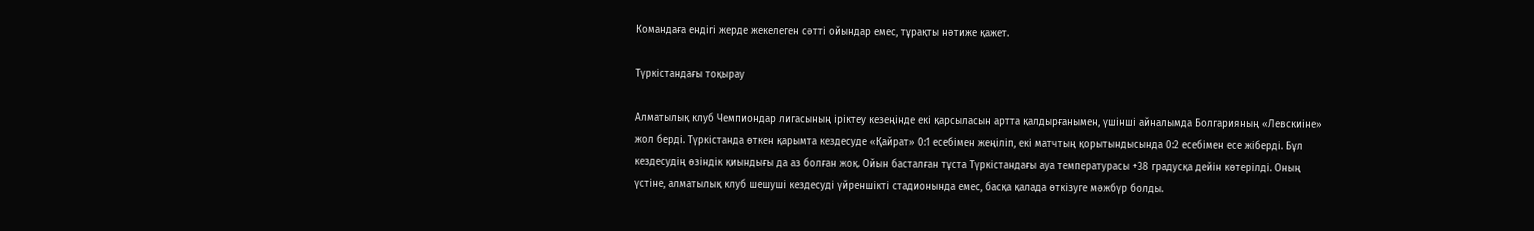Командаға ендігі жерде жекелеген сәтті ойындар емес, тұрақты нәтиже қажет.

Түркістандағы тоқырау

Алматылық клуб Чемпиондар лигасының іріктеу кезеңінде екі қарсыласын артта қалдырғанымен, үшінші айналымда Болгарияның «Левскиіне» жол берді. Түркістанда өткен қарымта кездесуде «Қайрат» 0:1 есебімен жеңіліп, екі матчтың қорытындысында 0:2 есебімен есе жіберді. Бұл кездесудің өзіндік қиындығы да аз болған жоқ. Ойын басталған тұста Түркістандағы ауа температурасы +38 градусқа дейін көтерілді. Оның үстіне, алматылық клуб шешуші кездесуді үйреншікті стадионында емес, басқа қалада өткізуге мәжбүр болды.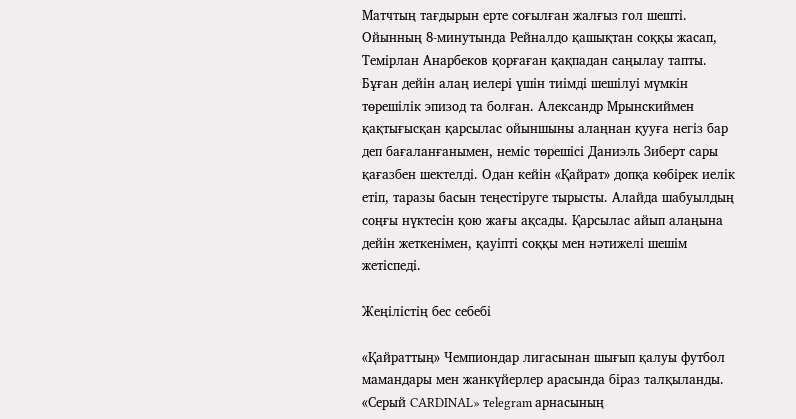Матчтың тағдырын ерте соғылған жалғыз гол шешті. Ойынның 8-минутында Рейналдо қашықтан соққы жасап, Темірлан Анарбеков қорғаған қақпадан саңылау тапты. Бұған дейін алаң иелері үшін тиімді шешілуі мүмкін төрешілік эпизод та болған. Александр Мрынскиймен қақтығысқан қарсылас ойыншыны алаңнан қууға негіз бар деп бағаланғанымен, неміс төрешісі Даниэль Зиберт сары қағазбен шектелді. Одан кейін «Қайрат» допқа көбірек иелік етіп, таразы басын теңестіруге тырысты. Алайда шабуылдың соңғы нүктесін қою жағы ақсады. Қарсылас айып алаңына дейін жеткенімен, қауіпті соққы мен нәтижелі шешім жетіспеді.

Жеңілістің бес себебі

«Қайраттың» Чемпиондар лигасынан шығып қалуы футбол мамандары мен жанкүйерлер арасында біраз талқыланды. «Серый CARDINAL» тelegram арнасының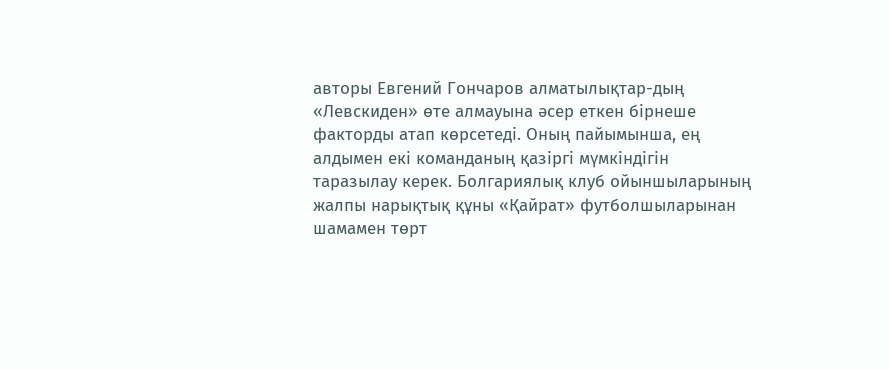авторы Евгений Гончаров алматылықтар-дың «Левскиден» өте алмауына әсер еткен бірнеше факторды атап көрсетеді. Оның пайымынша, ең алдымен екі команданың қазіргі мүмкіндігін таразылау керек. Болгариялық клуб ойыншыларының жалпы нарықтық құны «Қайрат» футболшыларынан шамамен төрт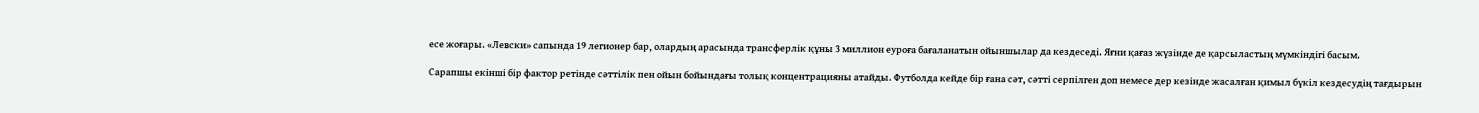есе жоғары. «Левски» сапында 19 легионер бар, олардың арасында трансферлік құны 3 миллион еуроға бағаланатын ойыншылар да кездеседі. Яғни қағаз жүзінде де қарсыластың мүмкіндігі басым.

Сарапшы екінші бір фактор ретінде сәттілік пен ойын бойындағы толық концентрацияны атайды. Футболда кейде бір ғана сәт, сәтті серпілген доп немесе дер кезінде жасалған қимыл бүкіл кездесудің тағдырын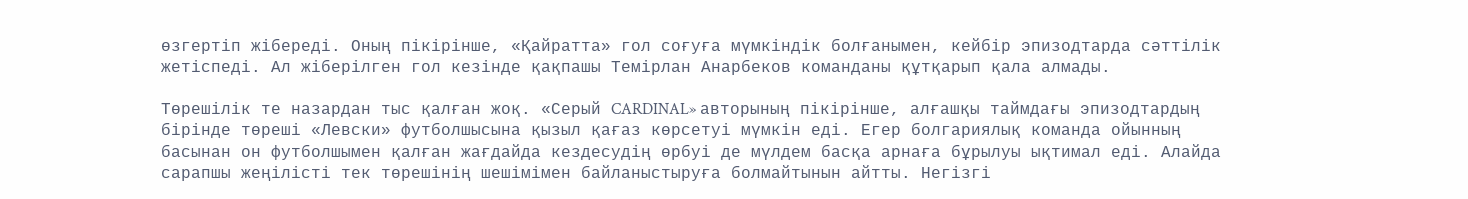өзгертіп жібереді. Оның пікірінше, «Қайратта» гол соғуға мүмкіндік болғанымен, кейбір эпизодтарда сәттілік жетіспеді. Ал жіберілген гол кезінде қақпашы Темірлан Анарбеков команданы құтқарып қала алмады.

Төрешілік те назардан тыс қалған жоқ. «Серый CARDINAL» авторының пікірінше, алғашқы таймдағы эпизодтардың бірінде төреші «Левски» футболшысына қызыл қағаз көрсетуі мүмкін еді. Егер болгариялық команда ойынның басынан он футболшымен қалған жағдайда кездесудің өрбуі де мүлдем басқа арнаға бұрылуы ықтимал еді. Алайда сарапшы жеңілісті тек төрешінің шешімімен байланыстыруға болмайтынын айтты. Негізгі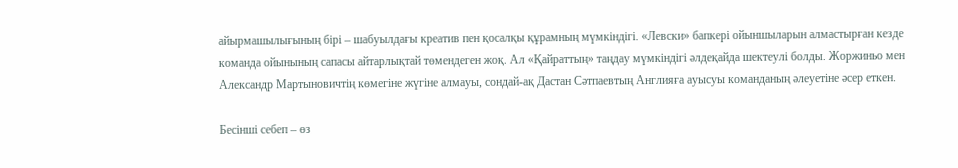айырмашылығының бірі – шабуылдағы креатив пен қосалқы құрамның мүмкіндігі. «Левски» бапкері ойыншыларын алмастырған кезде команда ойынының сапасы айтарлықтай төмендеген жоқ. Ал «Қайраттың» таңдау мүмкіндігі әлдеқайда шектеулі болды. Жоржиньо мен Александр Мартыновичтің көмегіне жүгіне алмауы, сондай-ақ Дастан Сәтпаевтың Англияға ауысуы команданың әлеуетіне әсер еткен.

Бесінші себеп – өз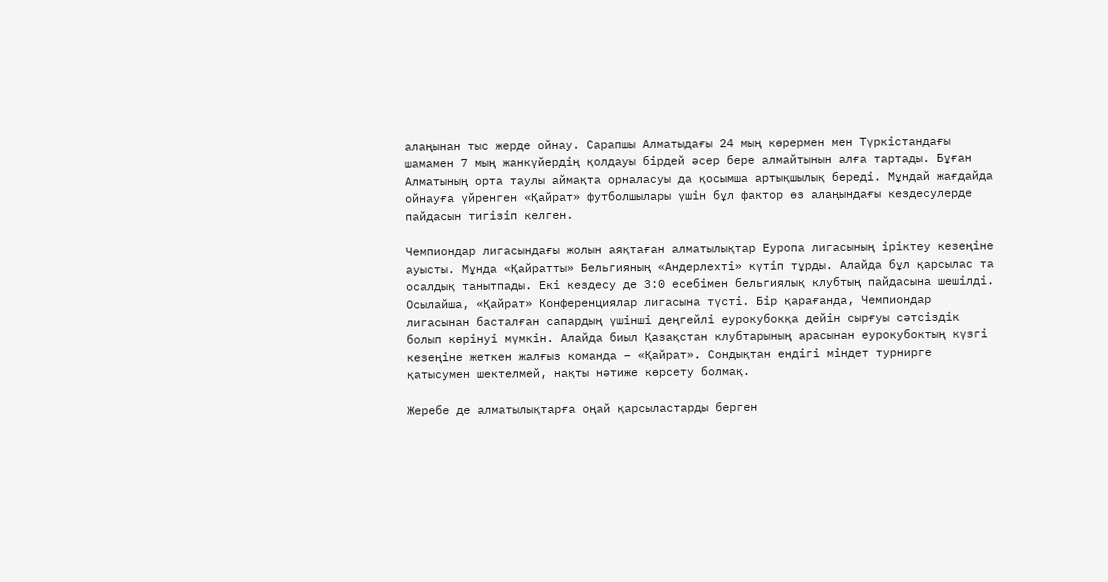алаңынан тыс жерде ойнау. Сарапшы Алматыдағы 24 мың көрермен мен Түркістандағы шамамен 7 мың жанкүйердің қолдауы бірдей әсер бере алмайтынын алға тартады. Бұған Алматының орта таулы аймақта орналасуы да қосымша артықшылық береді. Мұндай жағдайда ойнауға үйренген «Қайрат» футболшылары үшін бұл фактор өз алаңындағы кездесулерде пайдасын тигізіп келген.

Чемпиондар лигасындағы жолын аяқтаған алматылықтар Еуропа лигасының іріктеу кезеңіне ауысты. Мұнда «Қайратты» Бельгияның «Андерлехті» күтіп тұрды. Алайда бұл қарсылас та осалдық танытпады. Екі кездесу де 3:0 есебімен бельгиялық клубтың пайдасына шешілді. Осылайша, «Қайрат» Конференциялар лигасына түсті. Бір қарағанда, Чемпиондар лигасынан басталған сапардың үшінші деңгейлі еурокубокқа дейін сырғуы сәтсіздік болып көрінуі мүмкін. Алайда биыл Қазақстан клубтарының арасынан еурокубоктың күзгі кезеңіне жеткен жалғыз команда – «Қайрат». Сондықтан ендігі міндет турнирге қатысумен шектелмей, нақты нәтиже көрсету болмақ.

Жеребе де алматылықтарға оңай қарсыластарды берген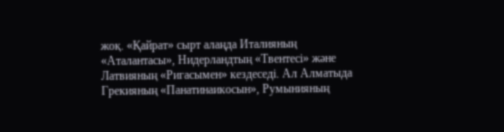жоқ. «Қайрат» сырт алаңда Италияның «Аталантасы», Нидерландтың «Твентесі» және Латвияның «Ригасымен» кездеседі. Ал Алматыда Грекияның «Панатинаикосын», Румынияның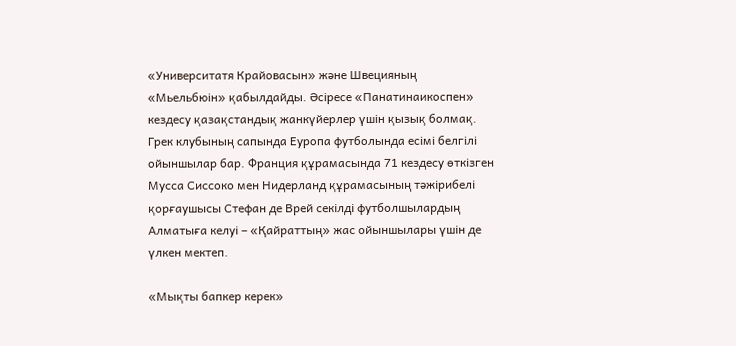«Университатя Крайовасын» және Швецияның «Мьельбюін» қабылдайды. Әсіресе «Панатинаикоспен» кездесу қазақстандық жанкүйерлер үшін қызық болмақ. Грек клубының сапында Еуропа футболында есімі белгілі ойыншылар бар. Франция құрамасында 71 кездесу өткізген Мусса Сиссоко мен Нидерланд құрамасының тәжірибелі қорғаушысы Стефан де Врей секілді футболшылардың Алматыға келуі – «Қайраттың» жас ойыншылары үшін де үлкен мектеп.

«Мықты бапкер керек»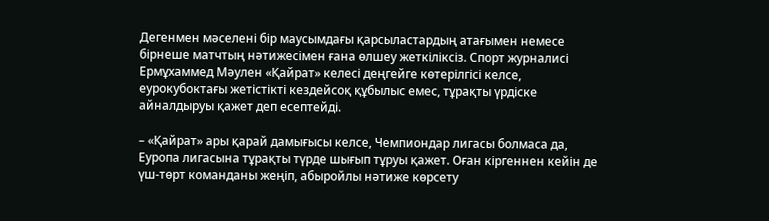Дегенмен мәселені бір маусымдағы қарсыластардың атағымен немесе бірнеше матчтың нәтижесімен ғана өлшеу жеткіліксіз. Спорт журналисі Ермұхаммед Мәулен «Қайрат» келесі деңгейге көтерілгісі келсе, еурокубоктағы жетістікті кездейсоқ құбылыс емес, тұрақты үрдіске айналдыруы қажет деп есептейді.

– «Қайрат» ары қарай дамығысы келсе, Чемпиондар лигасы болмаса да, Еуропа лигасына тұрақты түрде шығып тұруы қажет. Оған кіргеннен кейін де үш-төрт команданы жеңіп, абыройлы нәтиже көрсету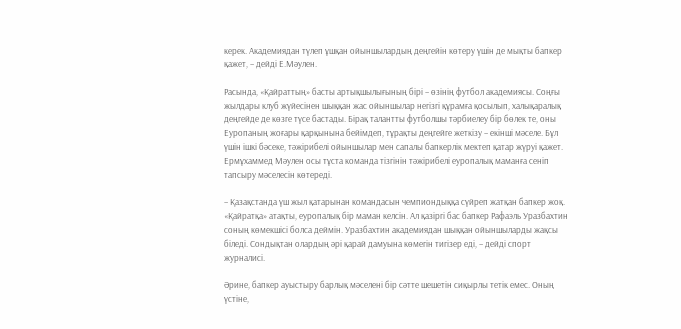керек. Академиядан түлеп ұшқан ойыншылардың деңгейін көтеру үшін де мықты бапкер қажет, – дейді Е.Мәулен.

Расында, «Қайраттың» басты артықшылығының бірі – өзінің футбол академиясы. Соңғы жылдары клуб жүйесінен шыққан жас ойыншылар негізгі құрамға қосылып, халықаралық деңгейде де көзге түсе бастады. Бірақ талантты футболшы тәрбиелеу бір бөлек те, оны Еуропаның жоғары қарқынына бейімдеп, тұрақты деңгейге жеткізу – екінші мәселе. Бұл үшін ішкі бәсеке, тәжірибелі ойыншылар мен сапалы бапкерлік мектеп қатар жүруі қажет. Ермұхаммед Мәулен осы тұста команда тізгінін тәжірибелі еуропалық маманға сеніп тапсыру мәселесін көтереді.

– Қазақстанда үш жыл қатарынан командасын чемпиондыққа сүйреп жатқан бапкер жоқ. «Қайратқа» атақты, еуропалық бір маман келсін. Ал қазіргі бас бапкер Рафаэль Уразбахтин соның көмекшісі болса деймін. Уразбахтин академиядан шыққан ойыншыларды жақсы біледі. Сондықтан олардың әрі қарай дамуына көмегін тигізер еді, – дейді спорт журналисі.

Әрине, бапкер ауыстыру барлық мәселені бір сәтте шешетін сиқырлы тетік емес. Оның үстіне,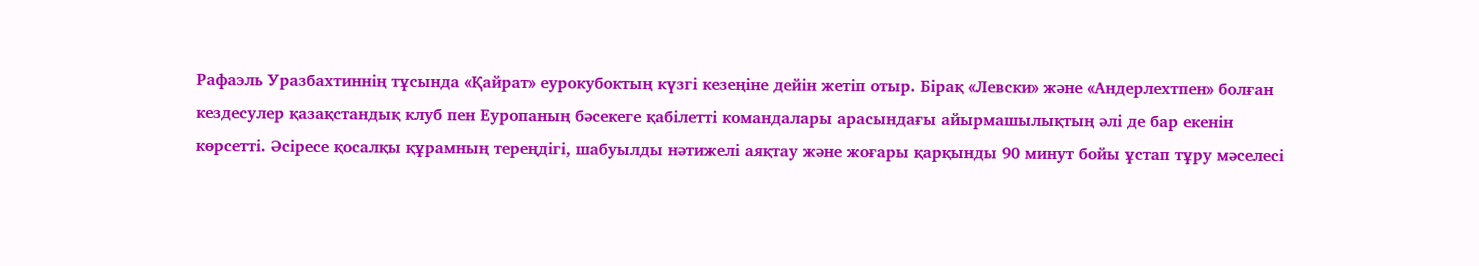Рафаэль Уразбахтиннің тұсында «Қайрат» еурокубоктың күзгі кезеңіне дейін жетіп отыр. Бірақ «Левски» және «Андерлехтпен» болған кездесулер қазақстандық клуб пен Еуропаның бәсекеге қабілетті командалары арасындағы айырмашылықтың әлі де бар екенін көрсетті. Әсіресе қосалқы құрамның тереңдігі, шабуылды нәтижелі аяқтау және жоғары қарқынды 90 минут бойы ұстап тұру мәселесі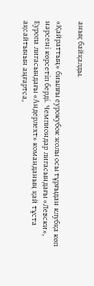анық байқалды.

«Қайраттың» биылғы еурокубок жолы осы тұрғыдан клубқа көп нәрсені көрсетіп берді. Чемпиондар лигасындағы «Левски», Еуропа лигасындағы «Андерлехт» команданың қай тұста ақсайтынын аңғартса,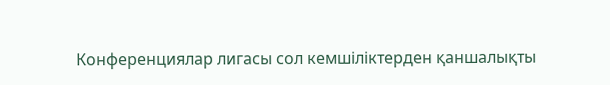Конференциялар лигасы сол кемшіліктерден қаншалықты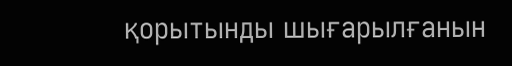қорытынды шығарылғанын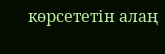көрсететін алаң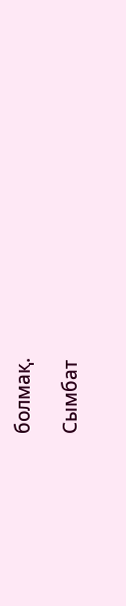болмақ.

Сымбат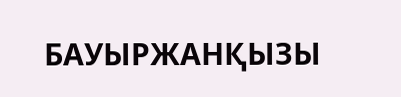БАУЫРЖАНҚЫЗЫ